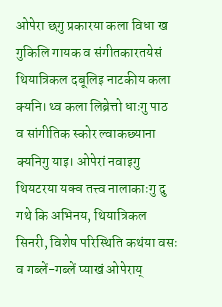ओपेरा छगु प्रकारया कला विधा ख गुकिलि गायक व संगीतकारतयेसं थियात्रिकल दबूलिइ नाटकीय कला क्यनि। थ्व कला लिब्रेत्तो धाःगु पाठ व सांगीतिक स्कोर ल्वाकछ्याना क्यनिगु याइ। ओपेरां नवाइगु थियटरया यक्व तत्त्व नालाकाःगु दु गथे कि अभिनय, थियात्रिकल सिनरी, विशेष परिस्थिति कथंया वसः व गब्लें-गब्लें प्याखं ओपेराय्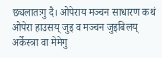छ्यलातःगु दै। ओपेराय मञ्चन साधारण कथं ओपेरा हाउसय् जुइ व मञ्चन जुइबिलय् अर्केस्त्रा वा मेमेगु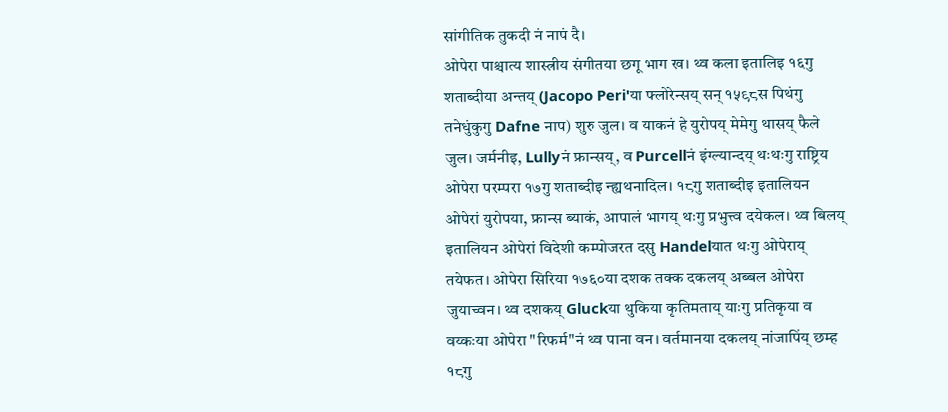सांगीतिक तुकदी नं नापं दै।
ओपेरा पाश्चात्य शास्त्रीय संगीतया छगू भाग ख। थ्व कला इतालिइ १६गु शताब्दीया अन्तय् (Jacopo Peri'या फ्लोरेन्सय् सन् १५९८स पिथंगु तनेधुंकुगु Dafne नाप) शुरु जुल। व याकनं हे युरोपय् मेमेगु थासय् फैले जुल। जर्मनीइ, Lullyनं फ्रान्सय्, व Purcellनं इंग्ल्यान्दय् थःथःगु राष्ट्रिय ओपेरा परम्परा १७गु शताब्दीइ न्ह्यथनादिल। १८गु शताब्दीइ इतालियन ओपेरां युरोपया, फ्रान्स ब्याकं, आपालं भागय् थःगु प्रभुत्त्व दयेकल। थ्व बिलय् इतालियन ओपेरां विदेशी कम्पोजरत दसु Handelयात थःगु ओपेराय् तयेफत। ओपेरा सिरिया १७६०या दशक तक्क दकलय् अब्बल ओपेरा जुयाच्वन। थ्व दशकय् Gluckया थुकिया कृतिमताय् याःगु प्रतिकृया व वय्कःया ओपेरा "रिफर्म"नं थ्व पाना वन। वर्तमानया दकलय् नांजापिंय् छम्ह १८गु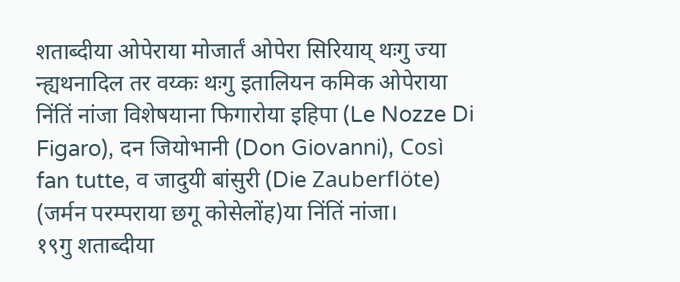शताब्दीया ओपेराया मोजार्तं ओपेरा सिरियाय् थःगु ज्या न्ह्यथनादिल तर वय्कः थःगु इतालियन कमिक ओपेराया निंतिं नांजा विशेषयाना फिगारोया इहिपा (Le Nozze Di Figaro), दन जियोभानी (Don Giovanni), Così fan tutte, व जादुयी बांसुरी (Die Zauberflöte) (जर्मन परम्पराया छगू कोसेलोंह)या निंतिं नांजा।
१९गु शताब्दीया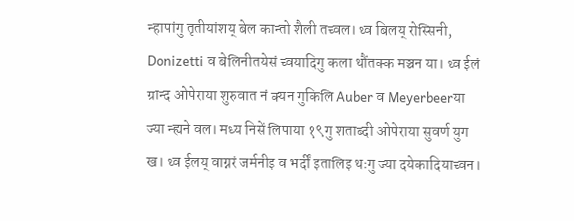न्हापांगु तृतीयांशय् बेल कान्तो शैली तच्वल। थ्व बिलय् रोस्सिनी, Donizetti व बेलिनीतयेसं च्वयादिगु कला थौंतक्क मञ्चन या। थ्व ईलं ग्रान्द ओपेराया शुरुवात नं क्यन गुकिलि Auber व Meyerbeerया ज्या न्ह्यने वल। मध्य निसें लिपाया १९गु शताब्दी ओपेराया सुवर्ण युग ख। थ्व ईलय् वाग्नरं जर्मनीइ व भर्दीं इतालिइ थःगु ज्या दयेकादियाच्वन।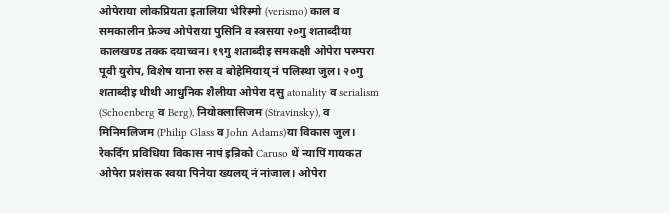ओपेराया लोकप्रियता इतालिया भेरिस्मो (verismo) काल व समकालीन फ्रेञ्च ओपेराया पुसिनि व स्त्रसया २०गु शताब्दीया कालखण्ड तक्क दयाच्वन। १९गु शताब्दीइ समकक्षी ओपेरा परम्परा पूवी युरोप, विशेष याना रुस व बोहेमियाय् नं पलिस्था जुल। २०गु शताब्दीइ थीथी आधुनिक शैलीया ओपेरा दसु atonality व serialism (Schoenberg व Berg), नियोक्लासिजम (Stravinsky), व मिनिमलिजम (Philip Glass व John Adams)या विकास जुल। रेकर्दिंग प्रविधिया विकास नापं इन्रिको Caruso थें न्यापिं गायकत ओपेरा प्रशंसक स्वया पिनेया ख्यलय् नं नांजाल। ओपेरा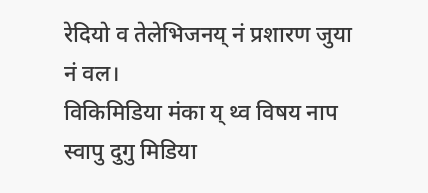रेदियो व तेलेभिजनय् नं प्रशारण जुया नं वल।
विकिमिडिया मंका य् थ्व विषय नाप स्वापु दुगु मिडिया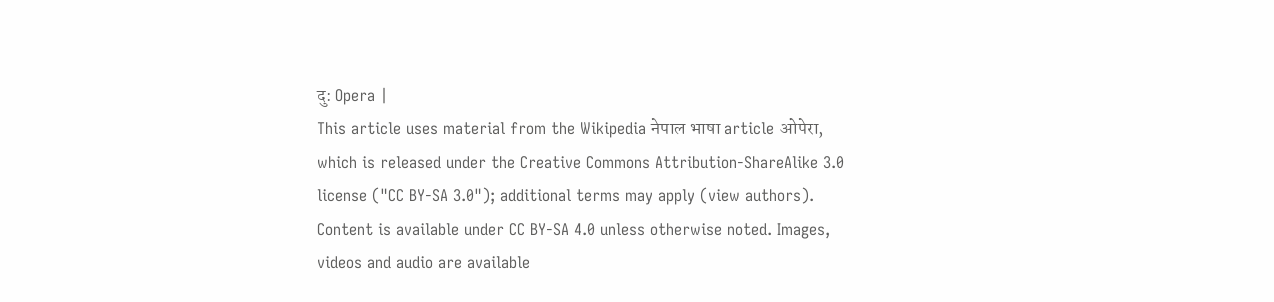दु: Opera |
This article uses material from the Wikipedia नेपाल भाषा article ओपेरा, which is released under the Creative Commons Attribution-ShareAlike 3.0 license ("CC BY-SA 3.0"); additional terms may apply (view authors). Content is available under CC BY-SA 4.0 unless otherwise noted. Images, videos and audio are available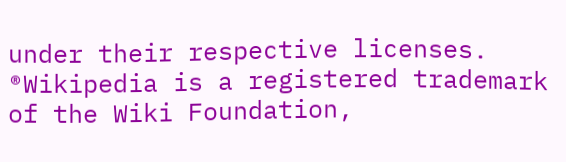under their respective licenses.
®Wikipedia is a registered trademark of the Wiki Foundation,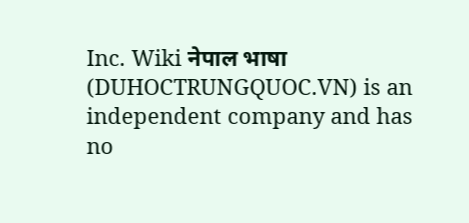Inc. Wiki नेपाल भाषा (DUHOCTRUNGQUOC.VN) is an independent company and has no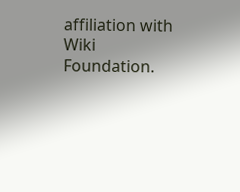affiliation with Wiki Foundation.